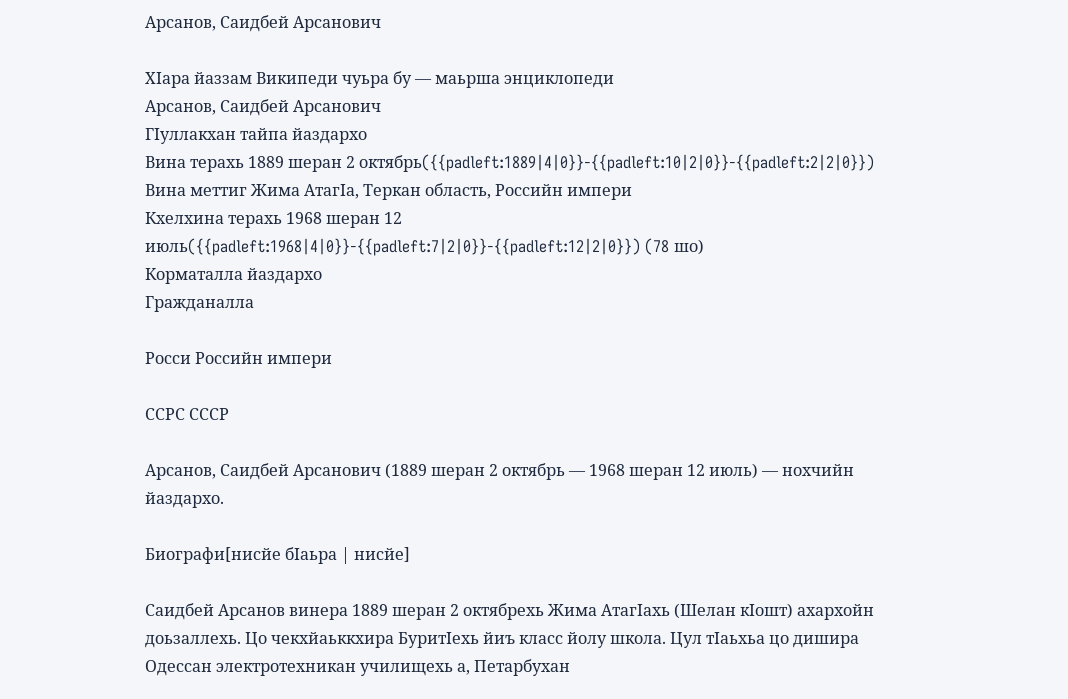Арсанов, Саидбей Арсанович

ХӀара йаззам Википеди чуьра бу — маьрша энциклопеди
Арсанов, Саидбей Арсанович
ГӀуллакхан тайпа йаздархо
Вина терахь 1889 шеран 2 октябрь({{padleft:1889|4|0}}-{{padleft:10|2|0}}-{{padleft:2|2|0}})
Вина меттиг Жима АтагӀа, Теркан область, Российн импери
Кхелхина терахь 1968 шеран 12 июль({{padleft:1968|4|0}}-{{padleft:7|2|0}}-{{padleft:12|2|0}}) (78 шо)
Корматалла йаздархо
Гражданалла

Росси Российн импери

ССРС СССР

Арсанов, Саидбей Арсанович (1889 шеран 2 октябрь — 1968 шеран 12 июль) — нохчийн йаздархо.

Биографи[нисйе бӀаьра | нисйе]

Саидбей Арсанов винера 1889 шеран 2 октябрехь Жима АтагӀахь (Шелан кӀошт) ахархойн доьзаллехь. Цо чекхйаьккхира БуритӀехь йиъ класс йолу школа. Цул тӀаьхьа цо дишира Одессан электротехникан училищехь а, Петарбухан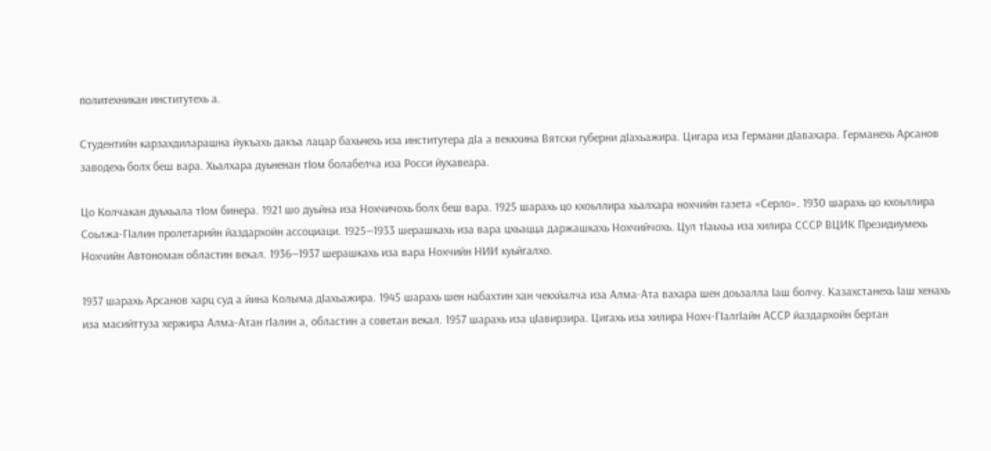политехникан институтехь а.

Студентийн карзахдиларашна йукъахь дакъа лацар бахьнехь иза институтера дӀа а веккхина Вятски губерни дӀахьажира. Цигара иза Германи дӀавахара. Германехь Арсанов заводехь болх беш вара. Хьалхара дуьненан тӀом болабелча иза Росси йухавеара.

Цо Колчакан дуьхьала тӀом бинера. 1921 шо дуьйна иза Нохчичохь болх беш вара. 1925 шарахь цо кхоьллира хьалхара нохчийн газета «Серло». 1930 шарахь цо кхоьллира Соьлжа-ГӀалин пролетарийн йаздархойн ассоциаци. 1925—1933 шерашкахь иза вара цхьацца даржашкахь Нохчийчохь. Цул тӀаьхьа иза хилира СССР ВЦИК Президиумехь Нохчийн Автономан областин векал. 1936—1937 шерашкахь иза вара Нохчийн НИИ куьйгалхо.

1937 шарахь Арсанов харц суд а йина Колыма дӀахьажира. 1945 шарахь шен набахтин хан чекхйалча иза Алма-Ата вахара шен доьзалла Ӏаш болчу. Казахстанехь Ӏаш хенахь иза масийттуза хержира Алма-Атан гӀалин а, областин а советан векал. 1957 шарахь иза цӀавирзира. Цигахь иза хилира Нохч-ГӀалгӀайн АССР йаздархойн бертан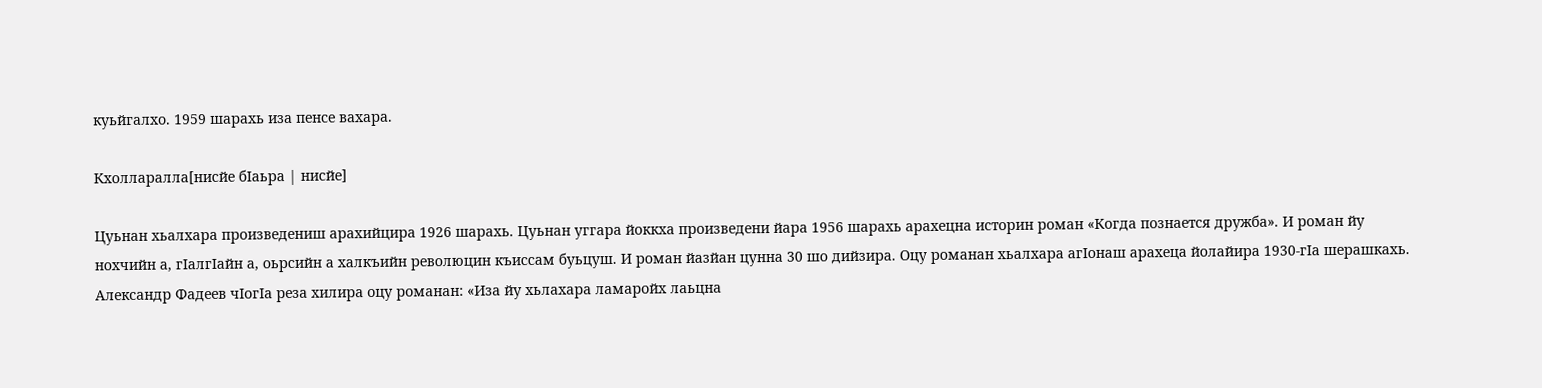куьйгалхо. 1959 шарахь иза пенсе вахара.

Кхолларалла[нисйе бӀаьра | нисйе]

Цуьнан хьалхара произведениш арахийцира 1926 шарахь. Цуьнан уггара йоккха произведени йара 1956 шарахь арахецна историн роман «Когда познается дружба». И роман йу нохчийн а, гӀалгӀайн а, оьрсийн а халкъийн революцин къиссам буьцуш. И роман йазйан цунна 30 шо дийзира. Оцу романан хьалхара агӀонаш арахеца йолайира 1930-гӀа шерашкахь. Александр Фадеев чӀогӀа реза хилира оцу романан: «Иза йу хьлахара ламаройх лаьцна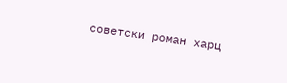советски роман харц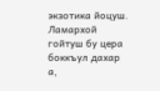экзотика йоцуш. Ламархой гойтуш бу цера боккъул дахар а,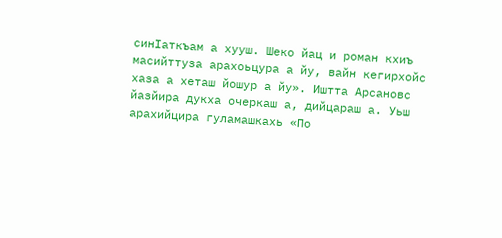синӀаткъам а хууш. Шеко йац и роман кхиъ масийттуза арахоьцура а йу, вайн кегирхойс хаза а хеташ йошур а йу». Иштта Арсановс йазйира дукха очеркаш а, дийцараш а. Уьш арахийцира гуламашкахь «По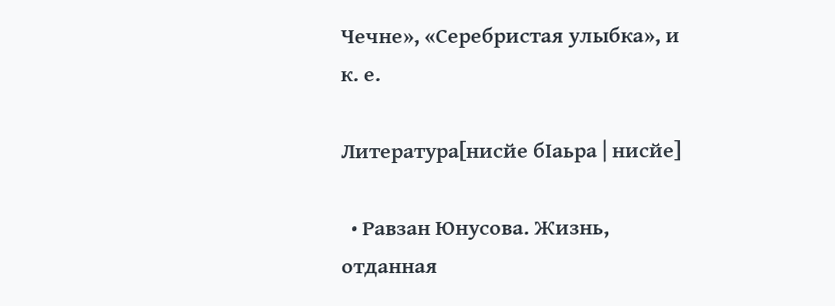Чечне», «Серебристая улыбка», и к. е.

Литература[нисйе бӀаьра | нисйе]

  • Равзан Юнусова. Жизнь, отданная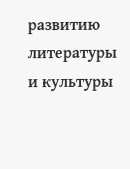развитию литературы и культуры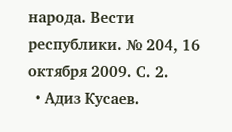народа. Вести республики. № 204, 16 октября 2009. С. 2.
  • Адиз Кусаев.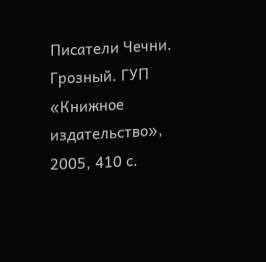Писатели Чечни. Грозный. ГУП «Книжное издательство», 2005, 410 с.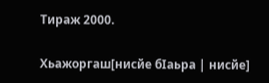Тираж 2000.

Хьажоргаш[нисйе бӀаьра | нисйе]